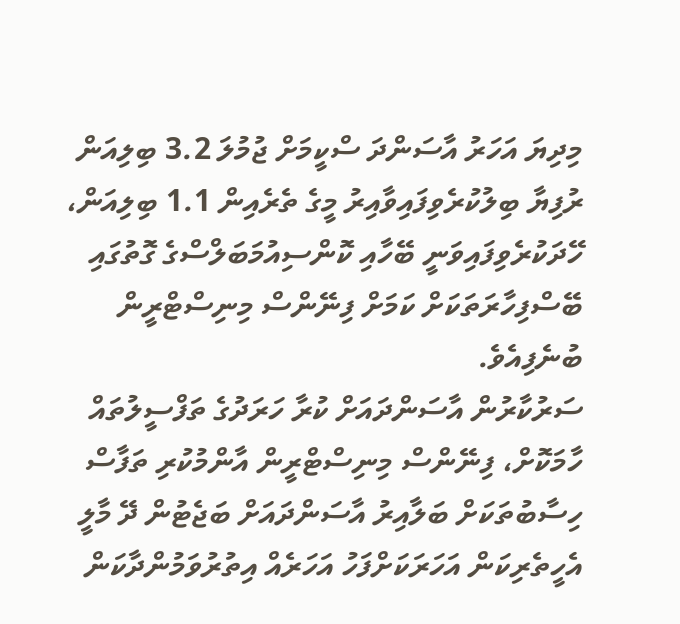މިދިޔަ އަހަރު އާސަންދަ ސްކީމަށް ޖުމުލަ 3.2 ބިލިއަން ރުފިޔާ ބިލުކުރެވިފައިވާއިރު މީގެ ތެރެއިން 1.1 ބިލިއަން، ހޭދަކުރެވިފައިވަނީ ބޭހާއި ކޮންސިއުމަބަލްސްގެ ގޮތުގައި ބޭސްފިހާރަތަކަށް ކަމަށް ފިނޭންސް މިނިސްޓްރީން ބުނެފިއެވެ.
ސަރުކާރުން އާސަންދައަށް ކުރާ ހަރަދުގެ ތަފްސީލުތައް ހާމަކޮށް، ފިނޭންސް މިނިސްޓްރީން އާންމުކުރި ތަފާސް ހިސާބުތަކަށް ބަލާއިރު އާސަންދައަށް ބަޖެޓުން ދޭ މާލީ އެހީތެރިކަން އަހަރަކަށްފަހު އަހަރެއް އިތުރުވަމުންދާކަން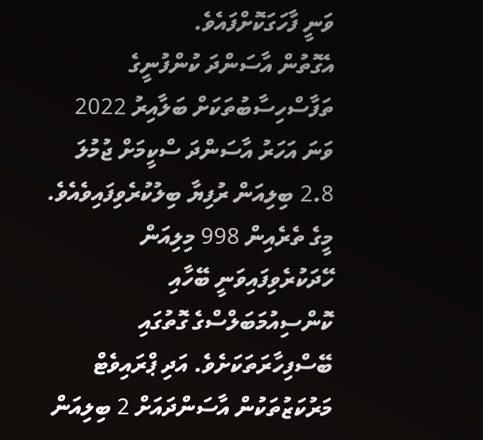ވަނީ ފާހަގަކޮށްފައެވެ.
އެގޮތުން އާސަންދަ ކުންފުނީގެ ތަފާސްހިސާބުތަކަށް ބަލާއިރު 2022 ވަނަ އަހަރު އާސަންދަ ސްކީމަށް ޖުމުލަ 2.8 ބިލިއަން ރުފިޔާ ބިލުކުރެވިފައިވެއެވެ. މީގެ ތެރެއިން 998 މިލިއަން ހޭދަކުރެވިފައިވަނީ ބޭހާއި ކޮންސިއުމަބަލްސްގެ ގޮތުގައި ބޭސްފިހާރަތަކަށެވެ. އަދި ޕްރައިވެޓް މަރުކަޒުތަކުން އާސަންދައަށް 2 ބިލިއަން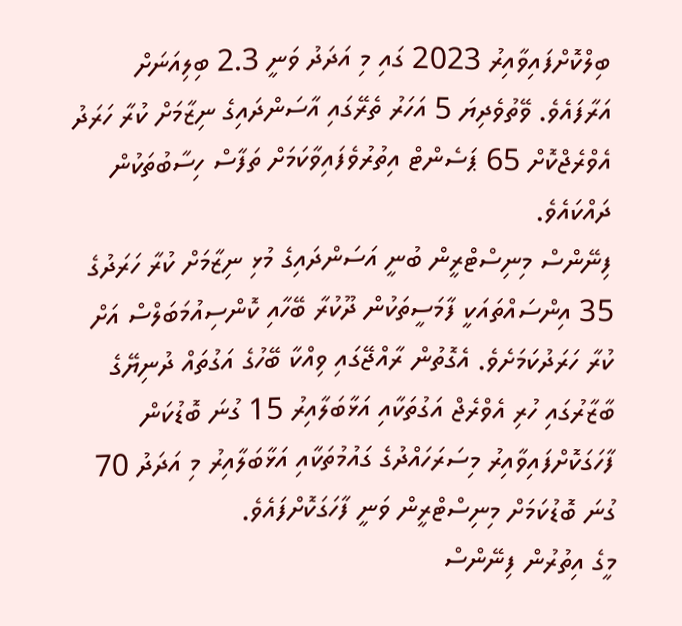ބިލްކޮށްފައިވާއިރު 2023 ގައި މި އަދަދު ވަނީ 2.3 ބިލިއަނަށް އަރާފައެވެ. ވޭތުވެދިޔަ 5 އަހަރު ތެރޭގައި އާސަންދައިގެ ނިޒާމަށް ކުރާ ހަރަދު އެވްރެޖްކޮށް 65 ޕަސެންޓް އިތުރުވެފައިވާކަމަށް ތަފާސް ހިސާބުތަކުން ދައްކައެވެ.
ފިނޭންސް މިނިސްޓްރީން ބުނީ އަސަންދައިގެ މުޅި ނިޒާމަށް ކުރާ ހަރަދުގެ 35 އިންސައްތައަކީ ފާމަސީތަކުން ދޫކުރާ ބޭހާއި ކޮންސިއުމަބަލްސް އަށް ކުރާ ހަރަދުކަމަށެވެ. އެގޮތުން ރާއްޖޭގައި ވިއްކާ ބޭހުގެ އަގުތައް ދުނިޔޭގެ ބާޒާރުގައި ހުރި އެވްރެޖް އަގުތަކާއި އަޅާބަލާއިރު 15 ގުނަ ބޮޑުކަން ފާހަގަކޮށްފައިވާއިރު މިސަރަހައްދުގެ ގައުމުތަކާއި އަޅާބަލާއިރު މި އަދަދު 70 ގުނަ ބޮޑުކަމަށް މިނިސްޓްރީން ވަނީ ފާހަގަކޮށްފައެވެ.
މީގެ އިތުރުން ފިނޭންސް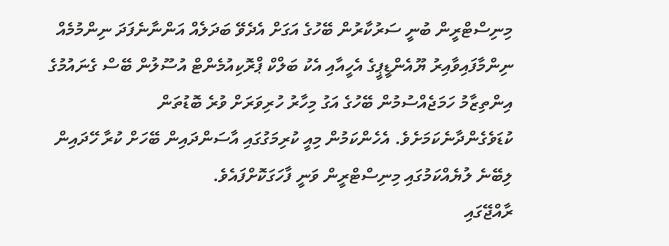މިނިސްޓްރީން ބުނީ ސަރުކާރުން ބޭހުގެ އަގަށް އެދެވޭ ބަދަލެއް އަންނާނެފަދަ ނިންމުމެއް ނިންމާފައިވާއިރު ޔޫއެންޑީޕީގެ އެހީއާއި އެކު ބަލްކް ޕްރޮކިއުމެންޓް އުސޫލުން ބޭސް ގެނައުމުގެ އިންތިޒާމު ހަމަޖެއްސުމުން ބޭހުގެ އަގު މިހާރު ހުރިވަރަށް ވުރެ ބޮޑުތަން ކުޑަވެގެންދާނެކަމަށެވެ. އެހެންކަމުން މިއީ ކުރިމަގުގައި އާސަންދައިން ބޭހަށް ކުރާ ހޭދައިން ލިބޭނެ ލުޔެއްކަމުގައި މިނިސްޓްރީން ވަނީ ފާހަގަކޮށްފައެވެ.
ރާއްޖޭގައި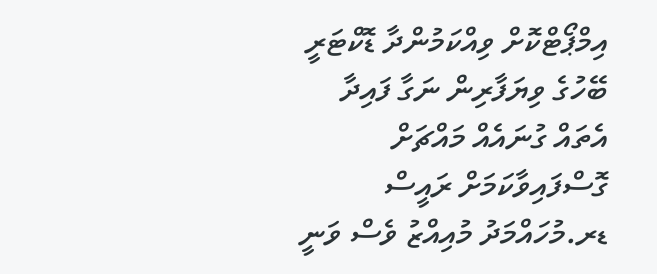އިމްޕޯޓްކޮށް ވިއްކަމުންދާ ޑޮކްޓަރީ ބޭހުގެ ވިޔަފާރިން ނަގާ ފައިދާ އެތައް ގުނައެއް މައްޗަށް ގޮސްފައިވާކަމަށް ރައީސް ޑރ.މުހައްމަދު މުއިއްޒު ވެސް ވަނީ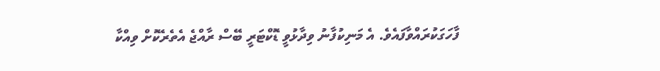ފާހަގަކުރައްވާފައެވެ. އެ މަނިކުފާނު ވިދާޅުވީ ޑޮކްޓަރީ ބޭސް ރާއްޖެ އެތެރެކޮށް ވިއްކާ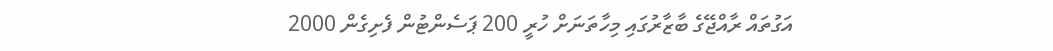އަގުތައް ރާއްޖޭގެ ބާޒާރުގައި މިހާތަނަށް ހުރީ 200 ޕަސެންޓުން ފެށިގެން 2000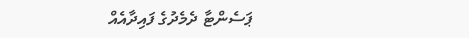ޕަސެންޓާ ދެމެދުގެ ފައިދާއެއް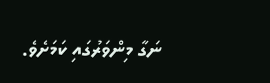ނަގާ މިންވަރުގައި ކަމަށެވެ.